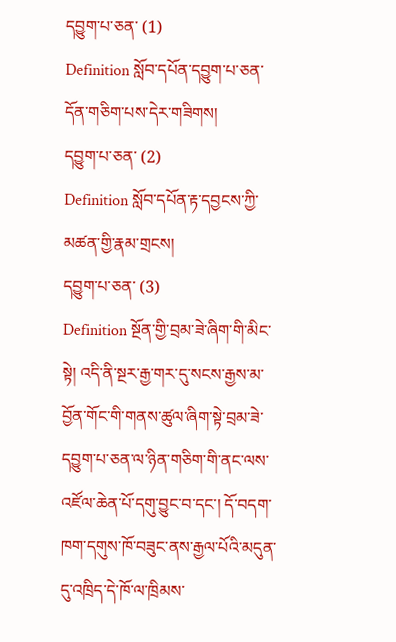དབྱུག་པ་ཅན་ (1)
Definition སློབ་དཔོན་དབྱུག་པ་ཅན་དོན་གཅིག་པས་དེར་གཟིགས།
དབྱུག་པ་ཅན་ (2)
Definition སློབ་དཔོན་རྟ་དབྱངས་ཀྱི་མཚན་གྱི་རྣམ་གྲངས།
དབྱུག་པ་ཅན་ (3)
Definition སྔོན་གྱི་བྲམ་ཟེ་ཞིག་གི་མིང་སྟེ། འདི་ནི་སྔར་རྒྱ་གར་དུ་སངས་རྒྱས་མ་བྱོན་གོང་གི་གནས་ཚུལ་ཞིག་སྟེ་བྲམ་ཟེ་དབྱུག་པ་ཅན་ལ་ཉིན་གཅིག་གི་ནང་ལས་འཛོལ་ཆེན་པོ་དགུ་བྱུང་བ་དང་། དོ་བདག་ཁག་དགུས་ཁོ་བཟུང་ནས་རྒྱལ་པོའི་མདུན་དུ་འཁྲིད་དེ་ཁོ་ལ་ཁྲིམས་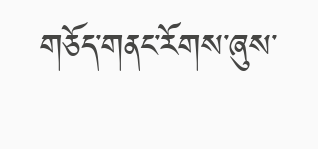གཅོད་གནང་རོགས་ཞུས་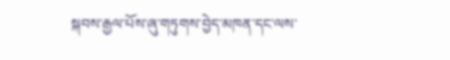སྐབས་རྒྱལ་པོས་ཞུ་གཏུགས་བྱེད་མཁན་དང་ལས་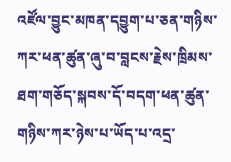འཛོལ་བྱུང་མཁན་དབྱུག་པ་ཅན་གཉིས་ཀར་ཕན་ཚུན་ཞུ་བ་བླངས་རྗེས་ཁྲིམས་ཐག་གཅོད་སྐབས་དོ་བདག་ཕན་ཚུན་གཉིས་ཀར་ཉེས་པ་ཡོད་པ་འདྲ་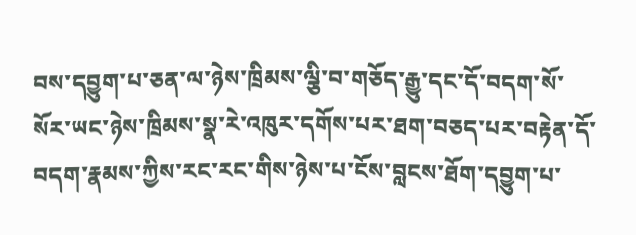བས་དབྱུག་པ་ཅན་ལ་ཉེས་ཁྲིམས་ལྕི་བ་གཅོད་རྒྱུ་དང་དོ་བདག་སོ་སོར་ཡང་ཉེས་ཁྲིམས་སྣ་རེ་འཁུར་དགོས་པར་ཐག་བཅད་པར་བརྟེན་དོ་བདག་རྣམས་ཀྱིས་རང་རང་གིས་ཉེས་པ་ངོས་བླངས་ཐོག་དབྱུག་པ་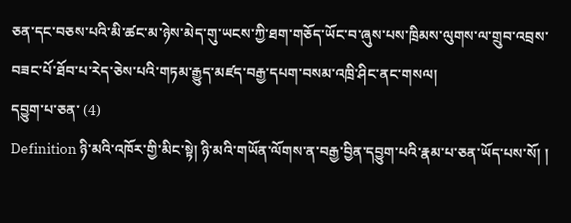ཅན་དང་བཅས་པའི་མི་ཚང་མ་ཉེས་མེད་གུ་ཡངས་ཀྱི་ཐག་གཅོད་ཡོང་བ་ཞུས་པས་ཁྲིམས་ལུགས་ལ་གྲུབ་འབྲས་བཟང་པོ་ཐོབ་པ་རེད་ཅེས་པའི་གཏམ་རྒྱུད་མཛད་བརྒྱ་དཔག་བསམ་འཁྲི་ཤིང་ནང་གསལ།
དབྱུག་པ་ཅན་ (4)
Definition ཉི་མའི་འཁོར་གྱི་མིང་སྟེ། ཉི་མའི་གཡོན་ལོགས་ན་བརྒྱ་བྱིན་དབྱུག་པའི་རྣམ་པ་ཅན་ཡོད་པས་སོ། །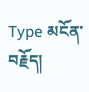Type མངོན་བརྗོད།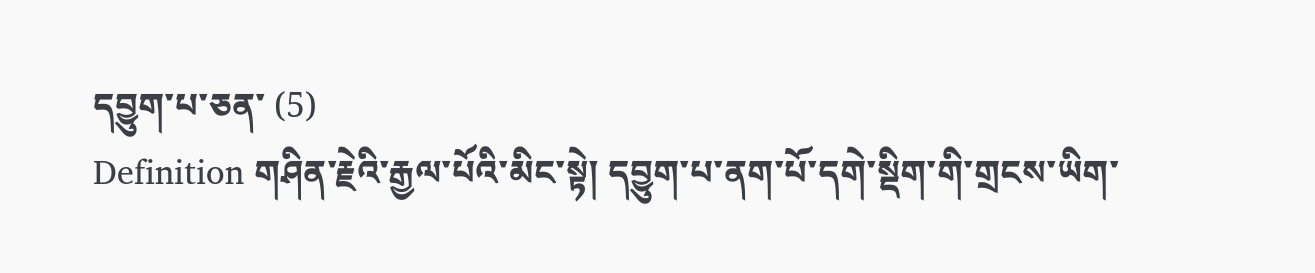དབྱུག་པ་ཅན་ (5)
Definition གཤིན་རྗེའི་རྒྱལ་པོའི་མིང་སྟེ། དབྱུག་པ་ནག་པོ་དགེ་སྡིག་གི་གྲངས་ཡིག་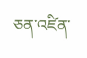ཅན་འཛིན་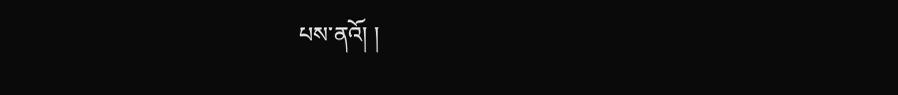པས་ནའོ། །